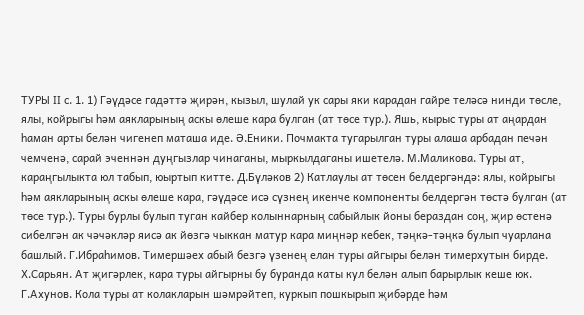ТУРЫ II с. 1. 1) Гәүдәсе гадәттә җирән, кызыл, шулай ук сары яки карадан гайре теләсә нинди төсле, ялы, койрыгы һәм аякларының аскы өлеше кара булган (ат төсе тур.). Яшь, кырыс туры ат аңардан һаман арты белән чигенеп маташа иде. Ә.Еники. Почмакта тугарылган туры алаша арбадан печән чемченә, сарай эченнән дуңгызлар чинаганы, мыркылдаганы ишетелә. М.Маликова. Туры ат, караңгылыкта юл табып, юыртып китте. Д.Бүләков 2) Катлаулы ат төсен белдергәндә: ялы, койрыгы һәм аякларының аскы өлеше кара, гәүдәсе исә сүзнең икенче компоненты белдергән төстә булган (ат төсе тур.). Туры бурлы булып туган кайбер колыннарның сабыйлык йоны бераздан соң, җир өстенә сибелгән ак чәчәкләр яисә ак йөзгә чыккан матур кара миңнәр кебек, тәңкә-тәңкә булып чуарлана башлый. Г.Ибраһимов. Тимершәех абый безгә үзенең елан туры айгыры белән тимерхутын бирде. Х.Сарьян. Ат җигәрлек, кара туры айгырны бу буранда каты кул белән алып барырлык кеше юк. Г.Ахунов. Кола туры ат колакларын шәмрәйтеп, куркып пошкырып җибәрде һәм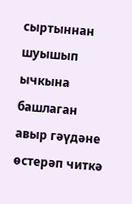сыртыннан шуышып ычкына башлаган авыр гәүдәне өстерәп читкә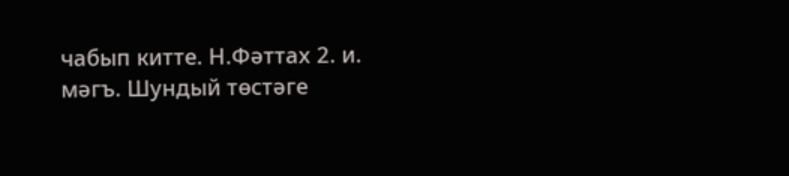чабып китте. Н.Фәттах 2. и. мәгъ. Шундый төстәге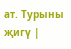ат. Турыны җигү |